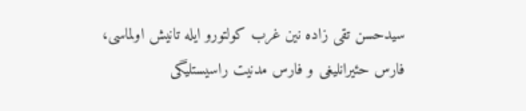سیدحسن تقی زاده نین غرب کولتورو ایله تانیش اولماسی، فارس حئیرانلیغی و فارس مدنیت راسیستلیگی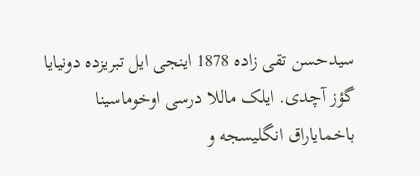سیدحسن تقی زاده 1878 اینجی ایل تبریزده دونیایا گؤز آچدی. ایلک ماللا درسی اوخوماسینا باخمایاراق انگلیسجه و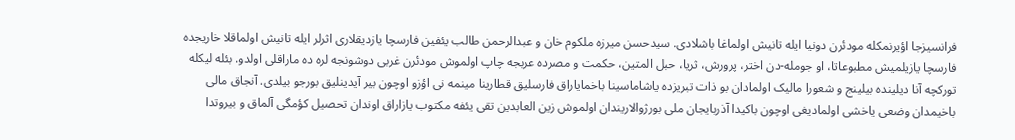فرانسیزجا اؤیرنمکله مودئرن دونیا ایله تانیش اولماغا باشلادی. سیدحسن میرزه ملکوم خان و عبدالرحمن طالب یئفین فارسچا یازدیقلاری اثرلر ایله تانیش اولماقلا خاریجده فارسچا یازیلمیش مطبوعاتا، او جومله-دن اختر، پرورش، ثریا، حبل المتین، حکمت و مصرده عربجه چاپ اولموش مودئرن غربی دوشونجه لره ده ماراقلی اولدو. بئله لیکله تورکچه آنا دیلینده بیلینج و شعورا مالیک اولمادان بو ذات تبریزده یاشاماسینا باخمایاراق فارسلیق قطارینا مینمه نی اؤزو اوچون بیر آیدینلیق بورجو بیلدی. آنجاق مالی باخیمدان وضعی یاخشی اولمادیغی اوچون باکیدا آذربایجان ملی بورژوالاریندان اولموش زین العابدین تقی یئفه مکتوب یازاراق اوندان تحصیل کؤمگی آلماق و بیروتدا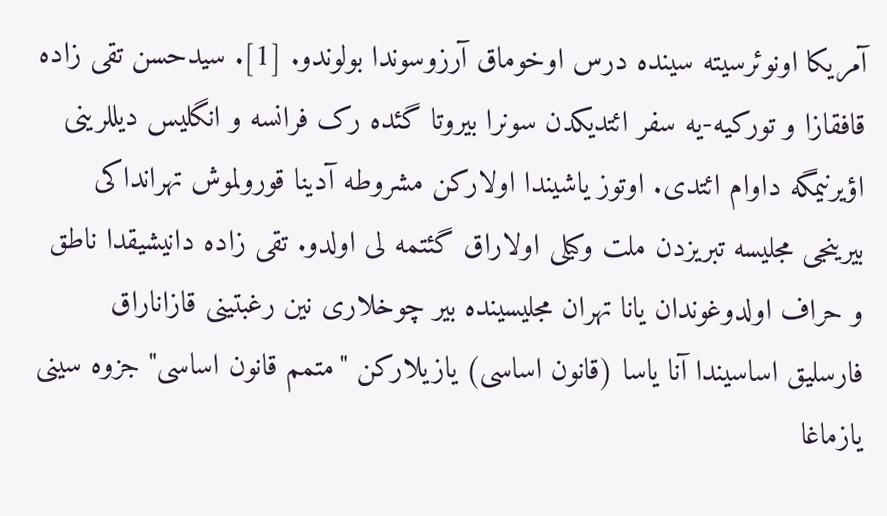آمریکا اونوئرسیته سینده درس اوخوماق آرزوسوندا بولوندو. [1]. سیدحسن تقی زاده قافقازا و تورکیه-یه سفر ائتدیکدن سونرا بیروتا گئده رک فرانسه و انگلیس دیللرینی اؤیرنیمگه داوام ائتدی. اوتوز یاشیندا اولارکن مشروطه آدینا قورولموش تهرانداکی بیرینجی مجلیسه تبریزدن ملت وکیلی اولاراق گئتمه لی اولدو. تقی زاده دانیشیقدا ناطق و حراف اولدوغوندان یانا تهران مجلیسینده بیر چوخلاری نین رغبتینی قازاناراق فارسلیق اساسیندا آنا یاسا (قانون اساسی) یازیلارکن "متمم قانون اساسی" جزوه سینی یازماغا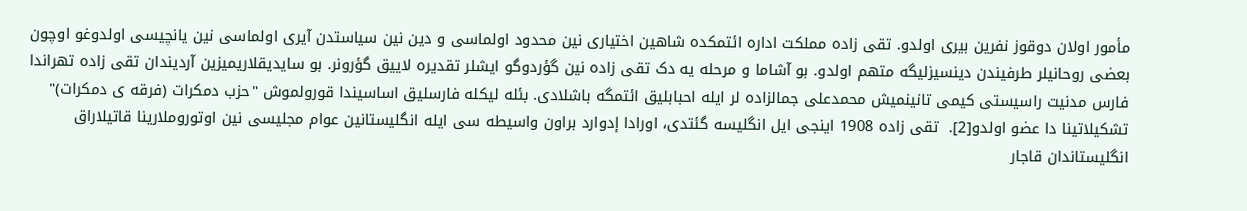مأمور اولان دوقوز نفرین بیری اولدو. تقی زاده مملکت اداره ائتمکده شاهین اختیاری نین محدود اولماسی و دین نین سیاستدن آیری اولماسی نین یانچیسی اولدوغو اوچون بعضی روحانیلر طرفیندن دینسیزلیگه متهم اولدو. بو آشاما و مرحله یه دک تقی زاده نین گؤردوگو ایشلر تقدیره لاییق گؤرونر. بو سایدیقلاریمیزین آردیندان تقی زاده تهراندا فارس مدنیت راسیستی کیمی تانینمیش محمدعلی جمالزاده لر ایله احبابلیق ائتمگه باشلادی. بئله لیکله فارسلیق اساسیندا قورولموش "حزب دمکرات (فرقه ی دمکرات)" تشکیلاتینا دا عضو اولدو[2].  تقی زاده 1908 اینجی ایل انگلیسه گئتدی، اورادا إدوارد براون واسیطه سی ایله انگلیستانین عوام مجلیسی نین اوتوروملارینا قاتیلاراق انگلیستاندان قاجار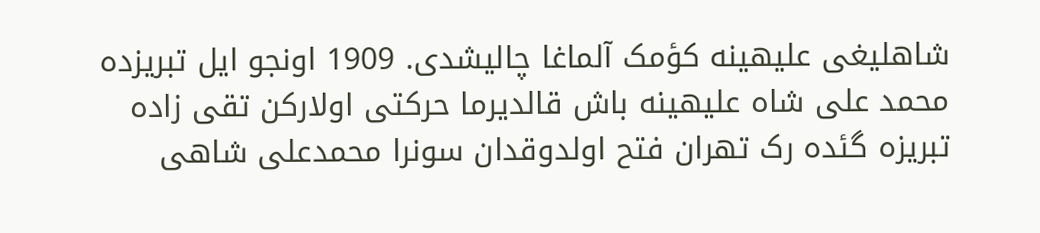شاهلیغی علیهینه کؤمک آلماغا چالیشدی. 1909 اونجو ایل تبریزده محمد علی شاه علیهینه باش قالدیرما حرکتی اولارکن تقی زاده تبریزه گئده رک تهران فتح اولدوقدان سونرا محمدعلی شاهی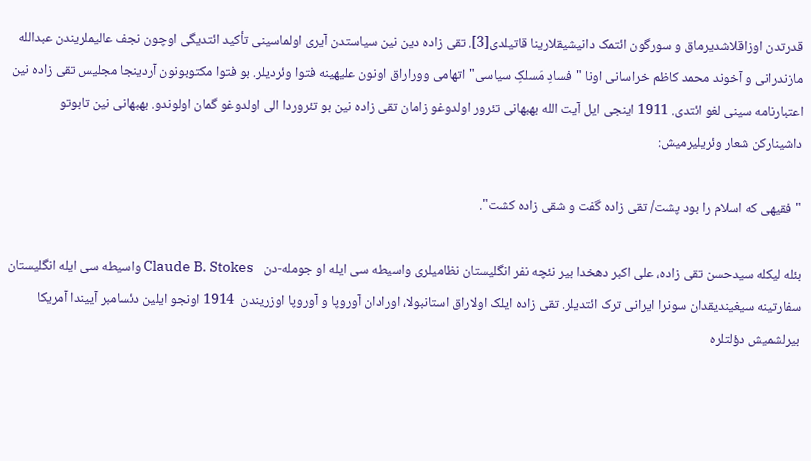قدرتدن اوزاقلاشدیرماق و سورگون ائتمک دانیشیقلارینا قاتیلدی[3]. تقی زاده دین نین سیاستدن آیری اولماسینی تأکید ائتدیگی اوچون نجف عالیملریندن عبدالله مازندرانی و آخوند محمد کاظم خراسانی اونا "فسادِ مَسلکِ سیاسی" اتهامی ووراراق اونون علیهینه فتوا وئردیلر. بو فتوا مکتوبونون آردینجا مجلیس تقی زاده نین اعتبارنامه سینی لغو ائتدی. 1911 اینجی ایل آیت الله بهبهانی تئرور اولدوغو زامان تقی زاده نین بو تئروردا الی اولدوغو گمان اولوندو. بهبهانی نین تابوتو داشینارکن شعار وئریلیرمیش:

"فقیهی که اسلام را بود پشت/ تقی زاده گفت و شقی زاده کشت".

بئله لیکله سیدحسن تقی زاده، علی اکبر دهخدا بیر نئچه نفر انگلیستان نظامیلری واسیطه سی ایله او جومله-دن   Claude B. Stokes واسیطه سی ایله انگلیستان سفارتینه سیغیندیقدان سونرا ایرانی ترک ائتدیلر. تقی زاده ایلک اولاراق استانبولا، اورادان آوروپا و آوروپا اوزریندن  1914 اونجو ایلین دئسامبر آییندا آمریکا بیرلشمیش دؤلتلره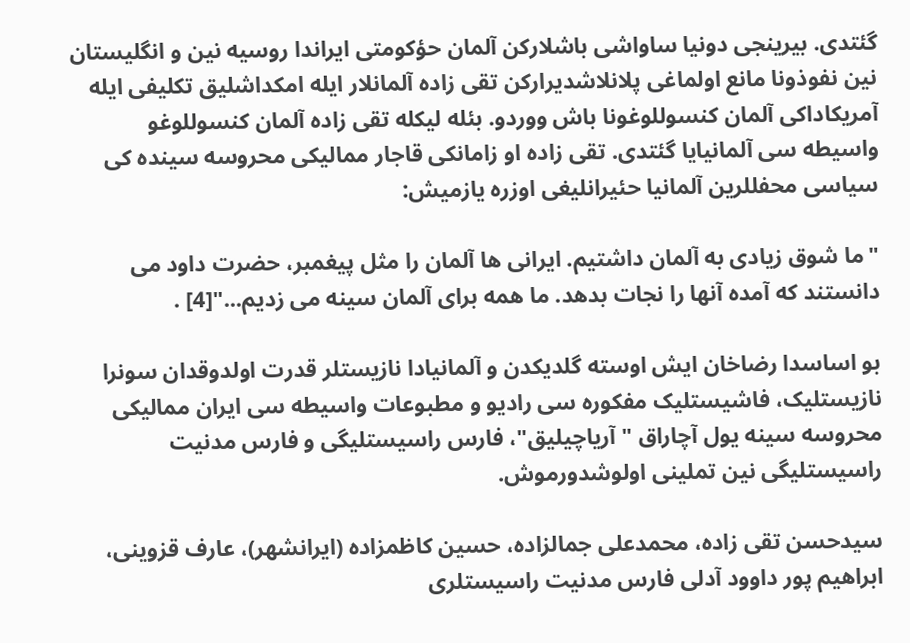گئتدی. بیرینجی دونیا ساواشی باشلارکن آلمان حؤکومتی ایراندا روسیه نین و انگلیستان نین نفوذونا مانع اولماغی پلانلاشدیرارکن تقی زاده آلمانلار ایله امکداشلیق تکلیفی ایله  آمریکاداکی آلمان کنسوللوغونا باش ووردو. بئله لیکله تقی زاده آلمان کنسوللوغو واسیطه سی آلمانیایا گئتدی. تقی زاده او زامانکی قاجار ممالیکی محروسه سینده کی سیاسی محفللرین آلمانیا حئیرانلیغی اوزره یازمیش:

"ما شوق زیادی به آلمان داشتیم. ایرانی ها آلمان را مثل پیغمبر، حضرت داود می دانستند كه آمده آنها را نجات بدهد. ما همه برای آلمان سینه می زدیم..."[4] .

بو اساسدا رضاخان ایش اوسته گلدیکدن و آلمانیادا نازیستلر قدرت اولدوقدان سونرا نازیستلیک، فاشیستلیک مفکوره سی رادیو و مطبوعات واسیطه سی ایران ممالیکی محروسه سینه یول آچاراق "آریاچیلیق"، فارس راسیستلیگی و فارس مدنیت راسیستلیگی نین تملینی اولوشدورموش.

سیدحسن تقی زاده، محمدعلی جمالزاده، حسین کاظمزاده (ایرانشهر)، عارف قزوینی، ابراهیم پور داوود آدلی فارس مدنیت راسیستلری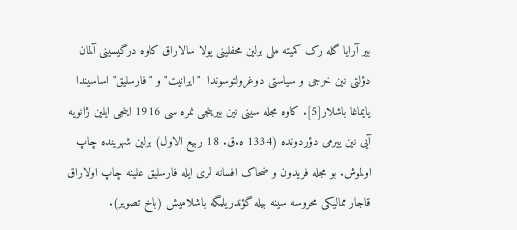بیر آرایا گله رک کمیته ملی برلین محفلینی یولا سالاراق کاوه درگیسینی آلمان دؤلتی نین خرجی و سیاستی دوغرولتوسوندا  "ایرانیت" و "فارسلیق" اساسیندا یایماغا باشلار[5]. کاوه مجله سینی نین بیرینجی نمره سی 1916 اینجی ایلین ژانویه آیی نین ییرمی دؤردونده (1334 ه.ق. 18 ربیع الاول) برلین شهرینده چاپ اولموش. بو مجله فریدون و ضحاک افسانه لری ایله فارسلیق علینه چاپ اولاراق قاجار ممالیکی محروسه سینه بیله گؤندریلمگه باشلامیش (باخ تصویر).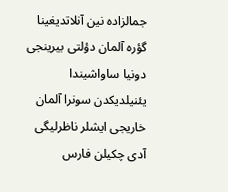جمالزاده نین آنلاتدیغینا گؤره آلمان دؤلتی بیرینجی دونیا ساواشیندا یئنیلدیکدن سونرا آلمان خاریجی ایشلر ناظرلیگی آدی چکیلن فارس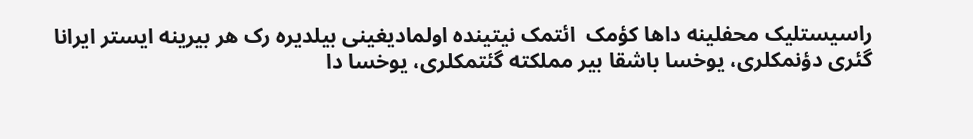راسیستلیک محفلینه داها کؤمک  ائتمک نیتینده اولمادیغینی بیلدیره رک هر بیرینه ایستر ایرانا گئری دؤنمکلری، یوخسا باشقا بیر مملکته گئتمکلری، یوخسا دا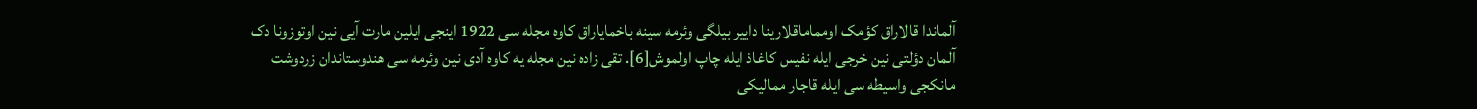آلماندا قالاراق کؤمک اومماماقلارینا داییر بیلگی وئرمه سینه باخمایاراق کاوه مجله سی 1922 اینجی ایلین مارت آیی نین اوتوزونا دک آلمان دؤلتی نین خرجی ایله نفیس کاغاذ ایله چاپ اولموش[6]. تقی زاده نین مجله یه کاوه آدی نین وئرمه سی هندوستاندان زردوشت مانکجی واسیطه سی ایله قاجار ممالیکی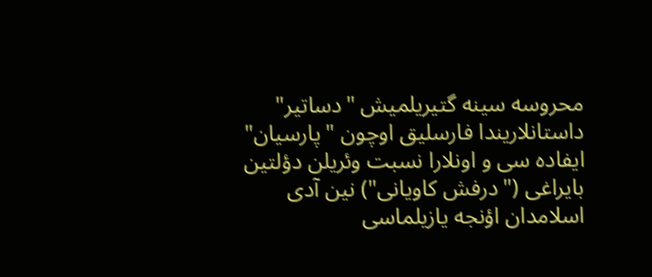محروسه سینه گتیریلمیش "دساتیر" داستانلاریندا فارسلیق اوچون "پارسیان" ایفاده سی و اونلارا نسبت وئریلن دؤلتین بایراغی ("درفش کاویانی") نین آدی اسلامدان اؤنجه یازیلماسی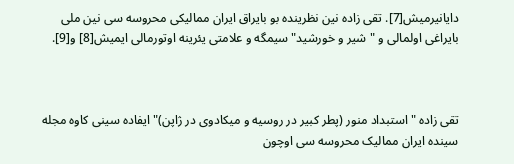دایانیرمیش[7]. تقی زاده نین نظرینده بو بایراق ایران ممالیکی محروسه سی نین ملی بایراغی اولمالی و "شیر و خورشید" سیمگه و علامتی یئرینه اوتورمالی ایمیش[8] و[9].



تقی زاده "استبداد منور (پطر کبیر در روسیه و میکادوی در ژاپن)" ایفاده سینی کاوه مجله سینده ایران ممالیک محروسه سی اوچون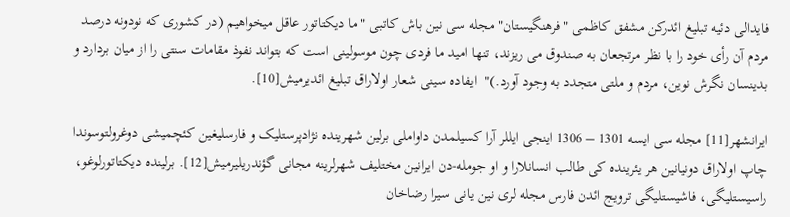فایدالی دئیه تبلیغ ائدرکن مشفق کاظمی "فرهنگیستان" مجله سی نین باش کاتبی "ما دیکتاتور عاقل میخواهیم (در کشوری که نودونه درصد مردم آن رأی خود را با نظر مرتجعان به صندوق می ریزند، تنها امید ما فردی چون موسولینی است که بتواند نفوذ مقامات سنتی را از میان بردارد و بدینسان نگرش نوین، مردم و ملتی متجدد به وجود آورد.)"  ایفاده سینی شعار اولاراق تبلیغ ائدیرمیش[10].

ایرانشهر[11] مجله سی ایسه 1301 – 1306 اینجی ایللر آرا کسیلمدن داواملی برلین شهرینده نژادپرستلیک و فارسلیغین کئچمیشی دوغرولتوسوندا چاپ اولاراق دونیانین هر یئرینده کی طالب انسانلارا و او جومله-دن ایرانین مختلیف شهرلرینه مجانی گؤندریلیرمیش[12]. برلینده دیکتاتورلوغو، راسیستلیگی، فاشیستلیگی ترویج ائدن فارس مجله لری نین یانی سیرا رضاخان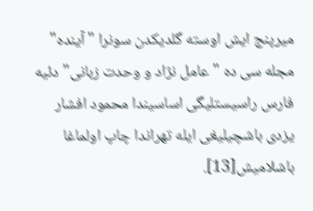میرپنج ایش اوسته گلدیکدن سونرا "آینده" مجله سی ده "عامل نژاد و وحدت زبانی" دئیه فارس راسیستلیگی اساسیندا محمود افشار یزدی باشچیلیغی ایله تهراندا چاپ اولماغا باشلامیش[13].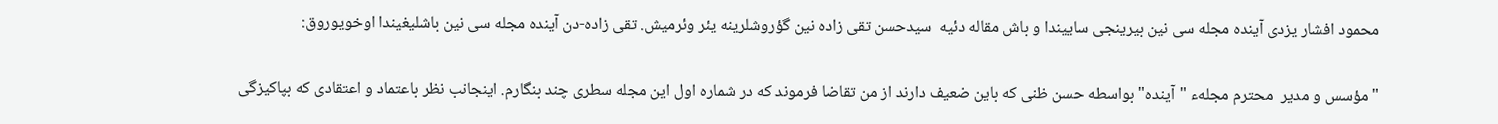محمود افشار یزدی آینده مجله سی نین بیرینجی ساییندا و باش مقاله دئیه  سیدحسن تقی زاده نین گؤروشلرینه یئر وئرمیش. تقی زاده-دن آینده مجله سی نین باشلیغیندا اوخویوروق:

"مؤسس و مدیر  محترم مجلهء "آینده" بواسطه حسن ظنی که باین ضعیف دارند از من تقاضا فرموند که در شماره اول این مجله سطری چند بنگارم. اینجانب نظر باعتماد و اعتقادی که بپاکیزگی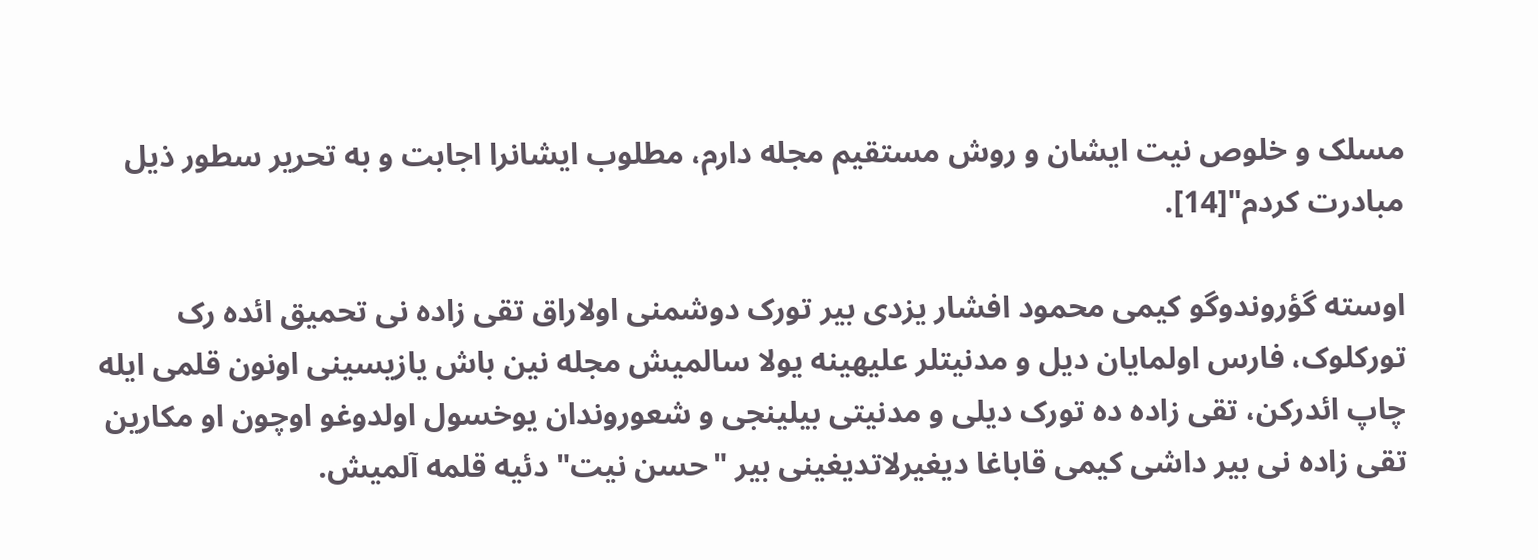مسلک و خلوص نیت ایشان و روش مستقیم مجله دارم، مطلوب ایشانرا اجابت و به تحریر سطور ذیل مبادرت کردم"[14].

اوسته گؤروندوگو کیمی محمود افشار یزدی بیر تورک دوشمنی اولاراق تقی زاده نی تحمیق ائده رک تورکلوک، فارس اولمایان دیل و مدنیتلر علیهینه یولا سالمیش مجله نین باش یازیسینی اونون قلمی ایله چاپ ائدرکن، تقی زاده ده تورک دیلی و مدنیتی بیلینجی و شعوروندان یوخسول اولدوغو اوچون او مکارین تقی زاده نی بیر داشی کیمی قاباغا دیغیرلاتدیغینی بیر "حسن نیت" دئیه قلمه آلمیش.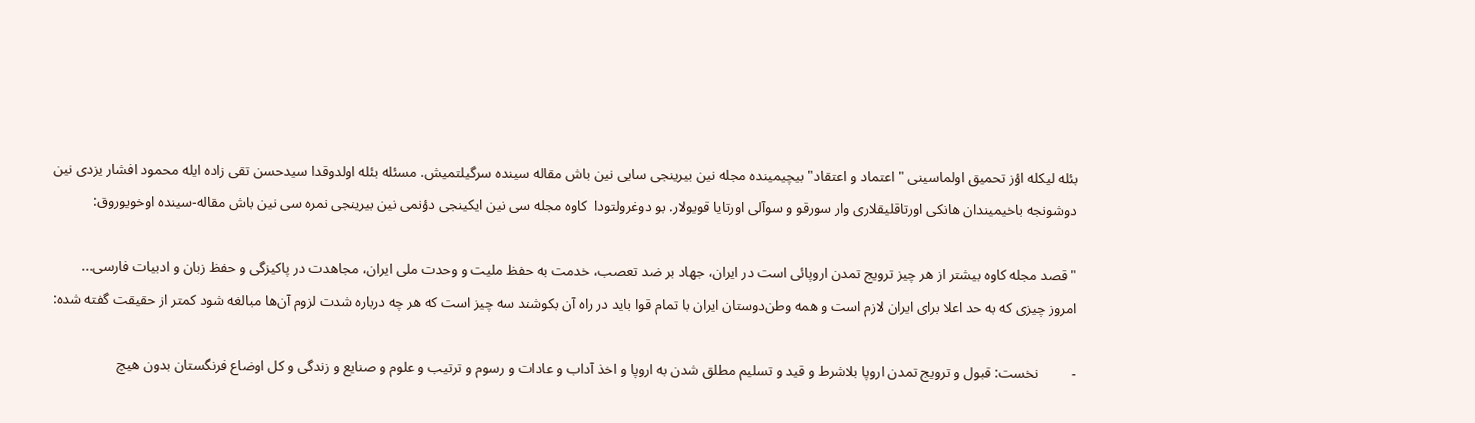بئله لیکله اؤز تحمیق اولماسینی "اعتماد و اعتقاد" بیچیمینده مجله نین بیرینجی سایی نین باش مقاله سینده سرگیلتمیش. مسئله بئله اولدوقدا سیدحسن تقی زاده ایله محمود افشار یزدی نین دوشونجه باخیمیندان هانکی اورتاقلیقلاری وار سورقو و سوآلی اورتایا قویولار. بو دوغرولتودا  کاوه مجله سی نین ایکینجی دؤنمی نین بیرینجی نمره سی نین باش مقاله-سینده اوخویوروق:

"قصد مجله کاوه بیشتر از هر چیز ترویج تمدن اروپائی است در ایران، جهاد بر ضد تعصب، خدمت به حفظ ملیت و وحدت ملی ایران، مجاهدت در پاکیزگی و حفظ زبان و ادبیات فارسی... امروز چیزی که به حد اعلا برای ایران لازم است و همه وطن‌دوستان ایران با تمام قوا باید در راه آن بکوشند سه چیز است که هر چه درباره شدت لزوم آن‌ها مبالغه شود کمتر از حقیقت گفته شده:

-         نخست: قبول و ترویج تمدن اروپا بلاشرط و قید و تسلیم مطلق شدن به اروپا و اخذ آداب و عادات و رسوم و ترتیب و علوم و صنایع و زندگی و کل اوضاع فرنگستان بدون هیچ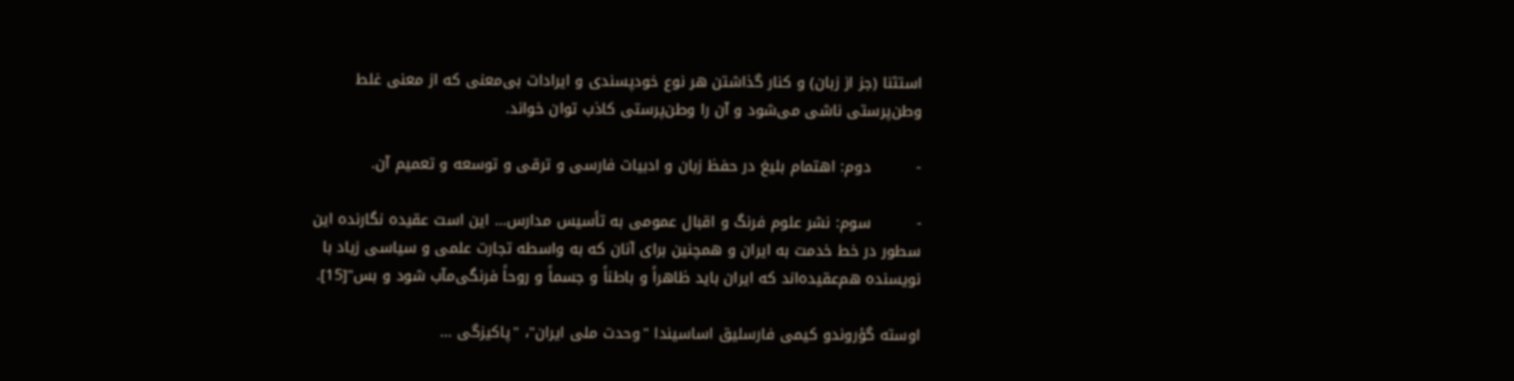استثنا (جز از زبان) و کنار گذاشتن هر نوع خودپسندی و ایرادات بی‌معنی که از معنی غلط وطن‌پرستی ناشی می‌شود و آن را وطن‌پرستی کاذب توان خواند.

-         دوم: اهتمام بلیغ در حفظ زبان و ادبیات فارسی و ترقی و توسعه و تعمیم آن.

-         سوم: نشر علوم فرنگ و اقبال عمومی به تأسیس مدارس... این است عقیده نگارنده این سطور در خط خدمت به ایران و همچنین برای آنان که به واسطه تجارت علمی و سیاسی زیاد با نویسنده هم‌عقیده‌اند که ایران باید ظاهراً و باطناً و جسماً و روحاً فرنگی‌مآب شود و بس"[15].

اوسته گؤروندو کیمی فارسلیق اساسیندا "وحدت ملی ایران"، "پاکیزگی ...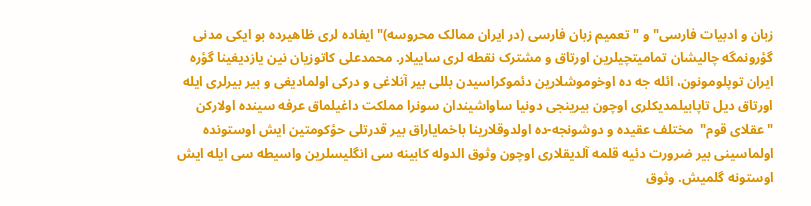زبان و ادبیات فارسی" و "تعمیم زبان فارسی (در ایران ممالک محروسه)" ایفاده لری ظاهیرده بو ایکی مدنی گؤرونمگه چالیشان تمامیتچیلرین اورتاق و مشترک نقطه لری ساییلار. محمدعلی کاتوزیان نین یازدیغینا گؤره ایران توپلومونون، ائله جه ده اوخوموشلارین دئموکراسیدن بللی بیر آنلاغی و درکی اولمادیغی و بیر بیرلری ایله اورتاق دیل تاپابیلمدیکلری اوچون بیرینجی دونیا ساواشیندان سونرا مملکت داغیلماق عرفه سینده اولارکن "عقلای قوم"  مختلف عقیده و دوشونجه-ده اولدوقلارینا باخمایاراق بیر قدرتلی حؤکومتین ایش اوستونده اولماسینی بیر ضرورت دئیه قلمه آلدیقلاری اوچون وثوق الدوله کابینه سی انگلیسلرین واسیطه سی ایله ایش اوستونه گلمیش. وثوق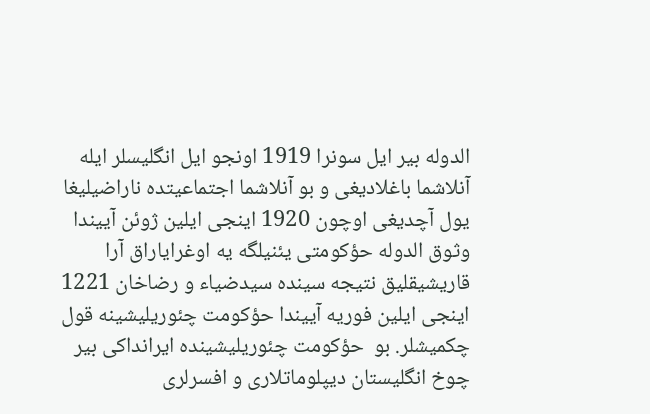الدوله بیر ایل سونرا 1919 اونجو ایل انگلیسلر ایله آنلاشما باغلادیغی و بو آنلاشما اجتماعیتده ناراضیلیغا یول آچدیغی اوچون 1920 اینجی ایلین ژوئن آییندا وثوق الدوله حؤکومتی یئنیلگه یه اوغرایاراق آرا قاریشیقلیق نتیجه سینده سیدضیاء و رضاخان 1221 اینجی ایلین فوریه آییندا حؤکومت چئوریلیشینه قول چکمیشلر. بو  حؤکومت چئوریلیشینده ایرانداکی بیر چوخ انگلیستان دیپلوماتلاری و افسرلری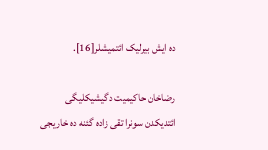ده ایش بیرلیک ائتمیشلر[16].

رضاخان حاکیمیت دگیشیکلیگی ائتدیکدن سونرا تقی زاده گئنه ده خاریجی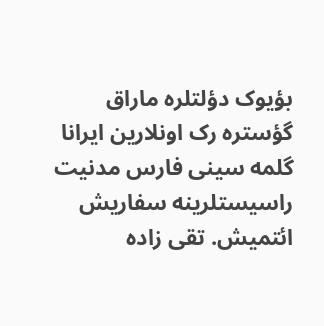بؤیوک دؤلتلره ماراق گؤستره رک اونلارین ایرانا گلمه سینی فارس مدنیت راسیستلرینه سفاریش ائتمیش. تقی زاده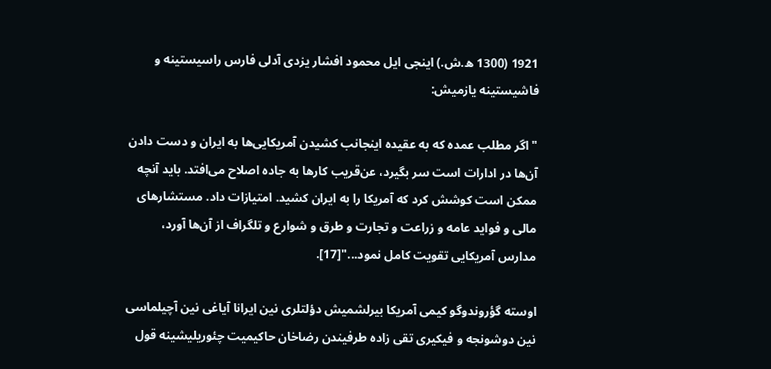1921 (1300 ه.ش.) اینجی ایل محمود افشار یزدی آدلی فارس راسیستینه و فاشیستینه یازمیش:

"اگر مطلب عمده که به عقیده اینجانب کشیدن آمریکایی‌ها به ایران و دست دادن آن‌ها در ادارات است سر بگیرد، عن‌قریب کار‌ها به جاده اصلاح می‌افتد. باید آنچه ممکن است کوشش کرد که آمریکا را به ایران کشید. امتیازات داد. مستشار‌های مالی و فواید عامه و زراعت و تجارت و طرق و شوارع و تلگراف از آن‌ها آورد، مدارس آمریکایی تقویت کامل نمود..."[17].

اوسته گؤروندوگو کیمی آمریکا بیرلشمیش دؤلتلری نین ایرانا آیاغی نین آچیلماسی نین دوشونجه و فیکیری تقی زاده طرفیندن رضاخان حاکیمیت چئوریلیشینه قول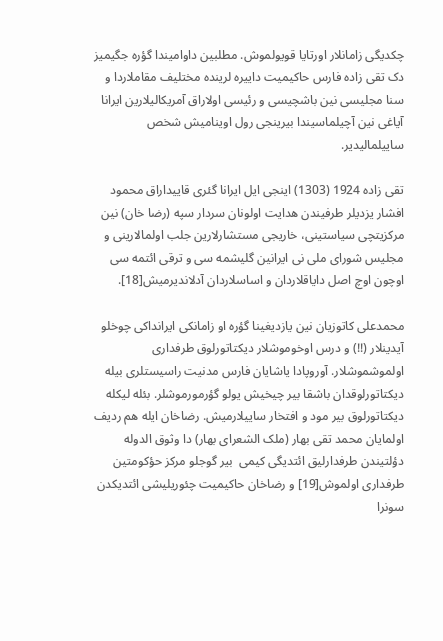چکدیگی زامانلار اورتایا قویولموش. مطلبین داوامیندا گؤره جگیمیز دک تقی زاده فارس حاکیمیت داییره لرینده مختلیف مقاملاردا و سنا مجلیسی نین باشچیسی و رئیسی اولاراق آمریکالیلارین ایرانا آیاغی نین آچیلماسیندا بیرینجی رول اوینامیش شخص ساییلمالیدیر.

تقی زاده 1924 (1303) اینجی ایل ایرانا گئری قاییداراق محمود افشار یزدیلر طرفیندن هدایت اولونان سردار سپه (رضا خان) نین مرکزیتچی سیاستینی، خاریجی مستشارلارین جلب اولمالارینی و مجلیس شورای ملی نی ایرانین گلیشمه سی و ترقی ائتمه سی اوچون اوچ اصل دایاقلاردان و اساسلاردان آدلاندیرمیش[18].

محمدعلی کاتوزیان نین یازدیغینا گؤره او زامانکی ایرانداکی چوخلو آیدینلار (!!) و درس اوخوموشلار دیکتاتورلوق طرفداری اولموشموشلار. آوروپادا یاشایان فارس مدنیت راسیستلری بیله دیکتاتورلوقدان باشقا بیر چیخیش یولو گؤرمورموشلر. بئله لیکله دیکتاتورلوق بیر مود و افتخار ساییلارمیش. رضاخان ایله هم ردیف اولمایان محمد تقی بهار (ملک الشعرای بهار) دا وثوق الدوله دؤلتیندن طرفدارلیق ائتدیگی کیمی  بیر گوجلو مرکز حؤکومتین طرفداری اولموش[19] و رضاخان حاکیمیت چئوریلیشی ائتدیکدن سونرا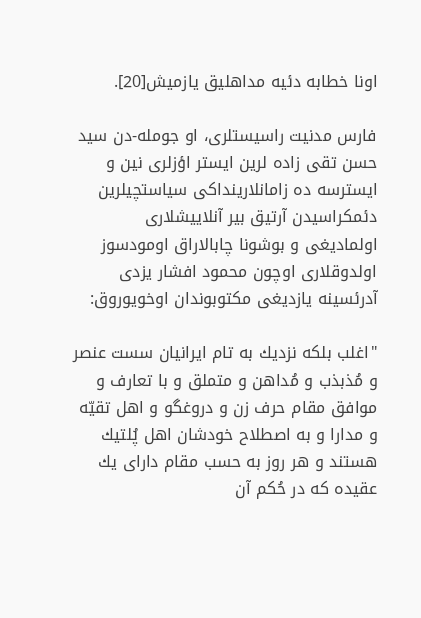اونا خطابه دئیه مداهلیق یازمیش[20].

فارس مدنیت راسیستلری، او جومله-دن سید حسن تقی زاده لرین ایستر اؤزلری نین و ایسترسه ده زامانلارینداکی سیاستچیلرین دئمکراسیدن آرتیق بیر آنلاییشلاری اولمادیغی و بوشونا چابالاراق اومودسوز اولدوقلاری اوچون محمود افشار یزدی آدرئسینه یازدیغی مکتوبوندان اوخویوروق:

"اغلب بلكه نزدیك به تام ایرانیان سست عنصر و مُذبذب و مُداهن و متملق و با تعارف و موافق مقام حرف زن و دروغگو و اهل تقیّه و مدارا و به اصطلاح خودشان اهل پُلتیك هستند و هر روز به حسب مقام دارای یك عقیده كه در حُكم آن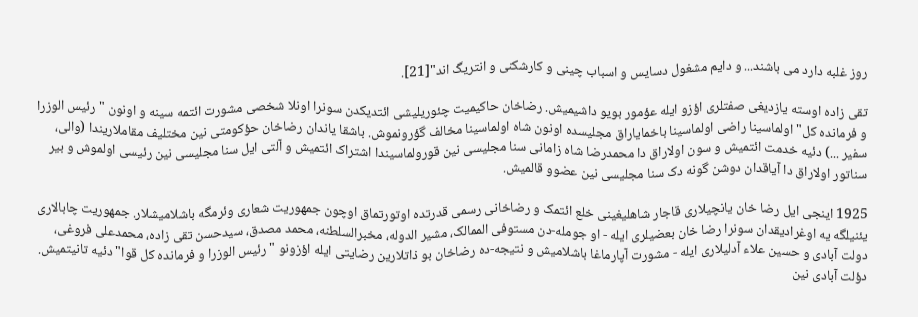روز غلبه دارد می باشند... و دایم مشغول دسایس و اسباب چینی و كارشكنی و انتریگ اند"[21].

تقی زاده اوسته یازدیغی صفتلری اؤزو ایله عؤمور بویو داشیمیش. رضاخان حاکیمیت چئوریلیشی ائتدیکدن سونرا اونلا شخصی مشورت ائتمه سینه و اونون "رئیس الوزرا و فرمانده کل" اولماسینا راضی اولماسینا باخمایاراق مجلیسده اونون شاه اولماسینا مخالف گؤرونموش. باشقا یاندان رضاخان حؤکومتی نین مختلیف مقاملاریندا (والی، سفیر ...) دئیه خدمت ائتمیش و سون اولاراق دا محمدرضا شاه زامانی سنا مجلیسی نین قورولماسیندا اشتراک ائتمیش و آلتی ایل سنا مجلیسی نین رئیسی اولموش و بیر سناتور اولاراق دا آیاقدان دوشن گونه دک سنا مجلیسی نین عضوو قالمیش.

1925 اینجی ایل رضا خان یانچیلاری قاجار شاهلیغینی خلع ائتمک و رضاخانی رسمی قدرتده اوتورتماق اوچون جمهوریت شعاری وئرمگه باشلامیشلار. جمهوریت چابالاری یئنیلگه یه اوغرادیقدان سونرا رضا خان بعضیلری ایله - او جومله-دن مستوفی الممالک، مشیر الدوله، مخبرالسلطنه، محمد مصدق، سیدحسن تقی زاده، محمدعلی فروغی، دولت آبادی و حسین علاء آدلیلاری ایله - مشورت آپارماغا باشلامیش و نتیجه-ده رضاخان بو ذاتلارین رضایتی ایله اؤزونو "رئیس الوزرا و فرمانده کل قوا" دئیه تانیتمیش. دؤلت آبادی نین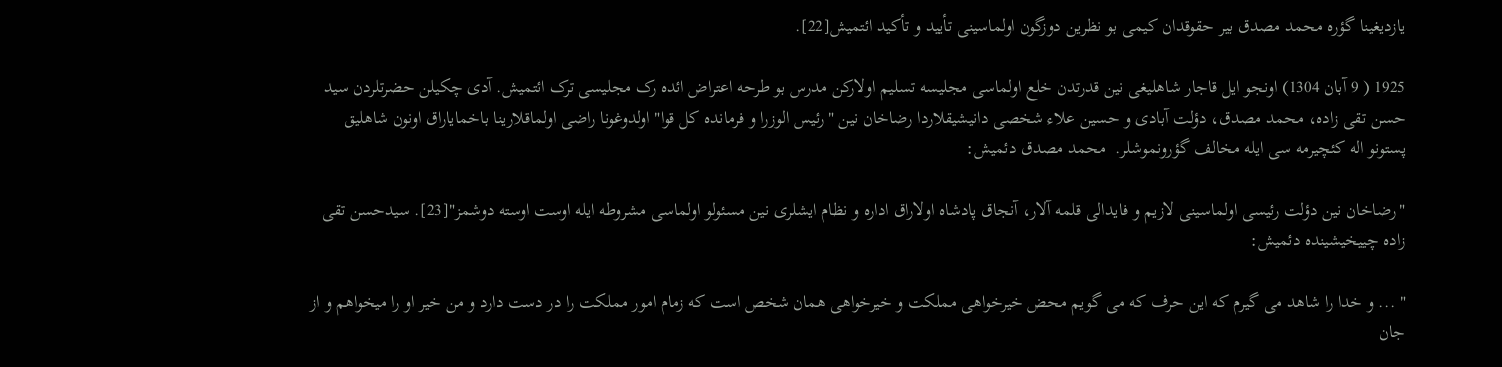یازدیغینا گؤره محمد مصدق بیر حقوقدان کیمی بو نظرین دوزگون اولماسینی تأیید و تأکید ائتمیش[22].

1925 ( 9 آبان 1304) اونجو ایل قاجار شاهلیغی نین قدرتدن خلع اولماسی مجلیسه تسلیم اولارکن مدرس بو طرحه اعتراض ائده رک مجلیسی ترک ائتمیش. آدی چکیلن حضرتلردن سید حسن تقی زاده، محمد مصدق، دؤلت آبادی و حسین علاء شخصی دانیشیقلاردا رضاخان نین "رئیس الوزرا و فرمانده کل قوا" اولدوغونا راضی اولماقلارینا باخمایاراق اونون شاهلیق پستونو اله کئچیرمه سی ایله مخالف گؤرونموشلر.  محمد مصدق دئمیش:

"رضاخان نین دؤلت رئیسی اولماسینی لازیم و فایدالی قلمه آلار، آنجاق پادشاه اولاراق اداره و نظام ایشلری نین مسئولو اولماسی مشروطه ایله اوست اوسته دوشمز"[23]. سیدحسن تقی زاده چییخیشینده دئمیش:

" ... و خدا را شاهد می گیرم كه این حرف كه می گویم محض خیرخواهی مملكت و خیرخواهی همان شخص است كه زمام امور مملكت را در دست دارد و من خیر او را میخواهم و از جان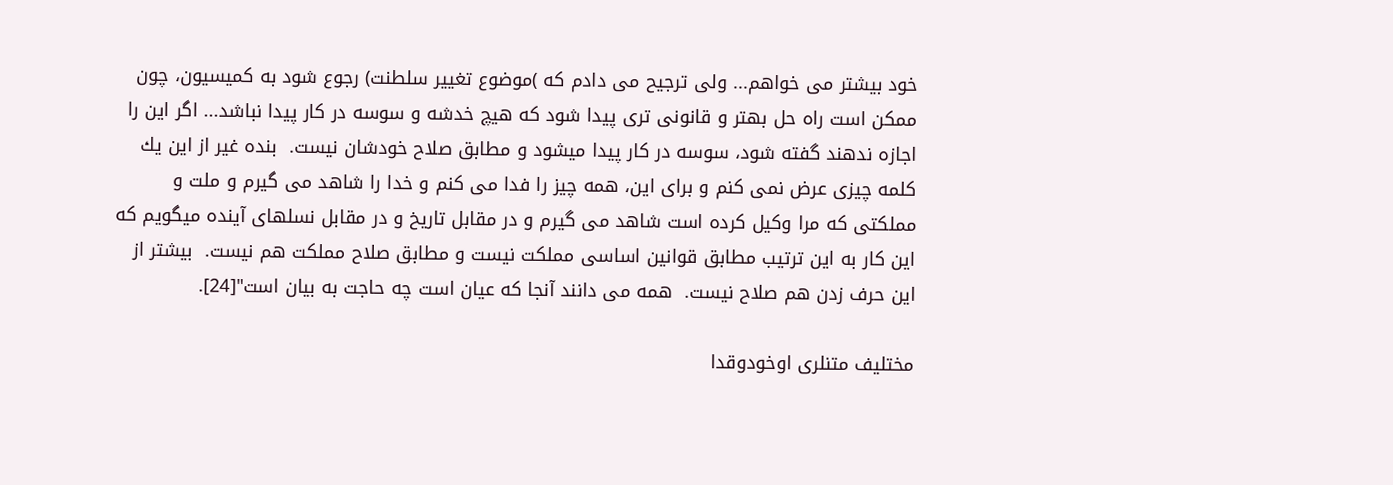خود بیشتر می خواهم... ولی ترجیح می دادم كه )موضوع تغییر سلطنت) رجوع شود به كمیسیون، چون ممكن است راه حل بهتر و قانونی تری پیدا شود كه هیچ خدشه و سوسه در كار پیدا نباشد... اگر این را اجازه ندهند گفته شود، سوسه در كار پیدا میشود و مطابق صلاح خودشان نیست.  بنده غیر از این یك كلمه چیزی عرض نمی كنم و برای این، همه چیز را فدا می كنم و خدا را شاهد می گیرم و ملت و مملكتی كه مرا وكیل كرده است شاهد می گیرم و در مقابل تاریخ و در مقابل نسلهای آینده میگویم كه این كار به این ترتیب مطابق قوانین اساسی مملكت نیست و مطابق صلاح مملكت هم نیست.  بیشتر از این حرف زدن هم صلاح نیست.  همه می دانند آنجا كه عیان است چه حاجت به بیان است"[24].

مختلیف متنلری اوخودوقدا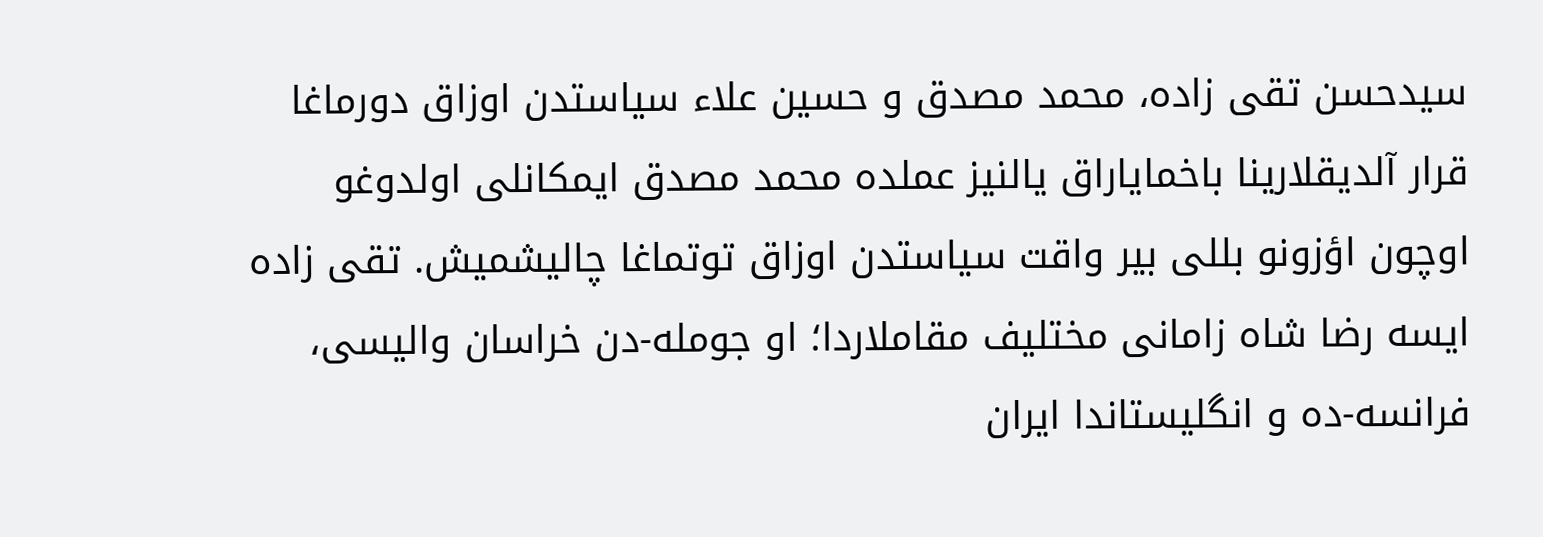سیدحسن تقی زاده، محمد مصدق و حسین علاء سیاستدن اوزاق دورماغا قرار آلدیقلارینا باخمایاراق یالنیز عملده محمد مصدق ایمکانلی اولدوغو اوچون اؤزونو بللی بیر واقت سیاستدن اوزاق توتماغا چالیشمیش. تقی زاده ایسه رضا شاه زامانی مختلیف مقاملاردا؛ او جومله-دن خراسان والیسی، فرانسه-ده و انگلیستاندا ایران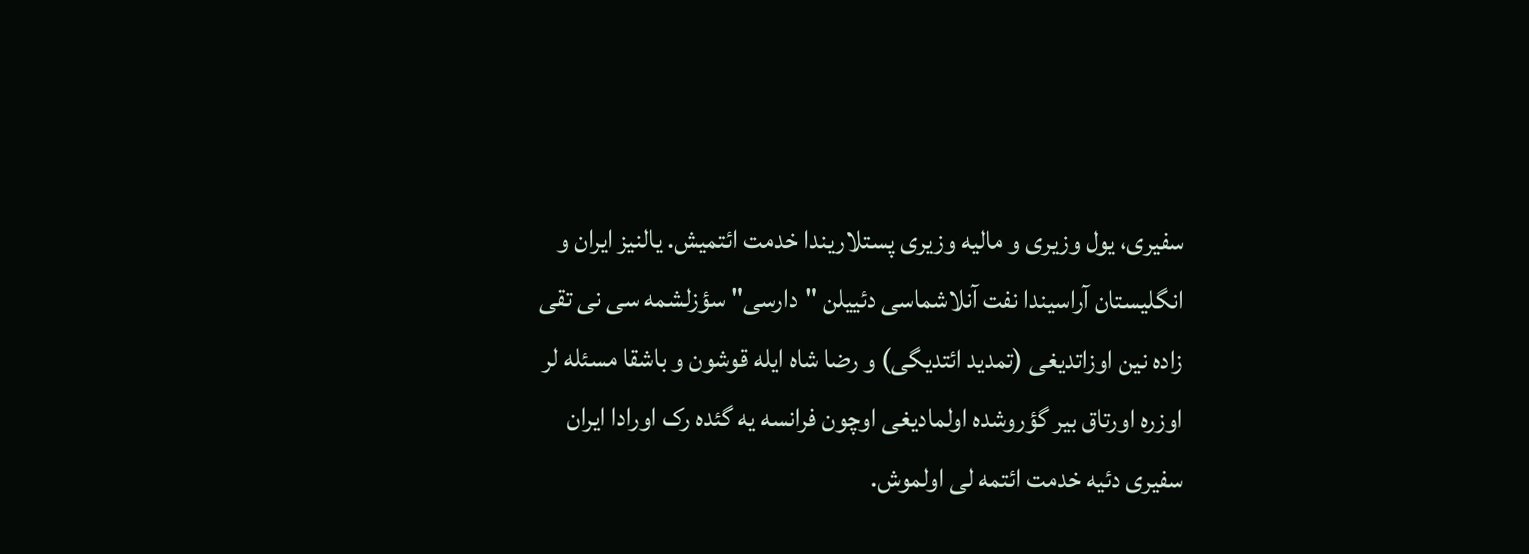سفیری، یول وزیری و مالیه وزیری پستلاریندا خدمت ائتمیش. یالنیز ایران و انگلیستان آراسیندا نفت آنلاشماسی دئییلن "دارسی" سؤزلشمه سی نی تقی زاده نین اوزاتدیغی (تمدید ائتدیگی) و رضا شاه ایله قوشون و باشقا مسئله لر اوزره اورتاق بیر گؤروشده اولمادیغی اوچون فرانسه یه گئده رک اورادا ایران سفیری دئیه خدمت ائتمه لی اولموش.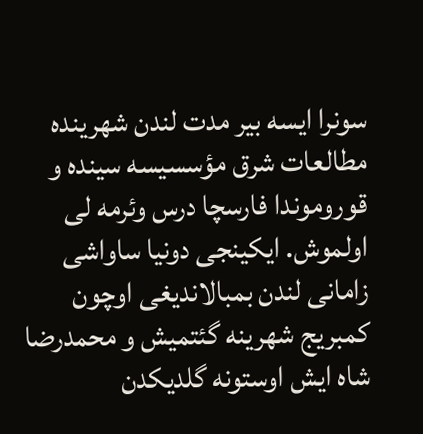سونرا ایسه بیر مدت لندن شهرینده مطالعات شرق مؤسسیسه سینده و قوروموندا فارسچا درس وئرمه لی اولموش. ایکینجی دونیا ساواشی زامانی لندن بمبالاندیغی اوچون کمبریج شهرینه گئتمیش و محمدرضا شاه ایش اوستونه گلدیکدن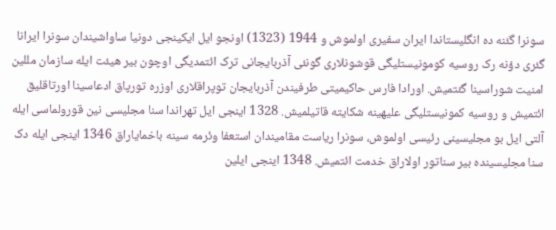سونرا گئنه ده انگلیستاندا ایران سفیری اولموش و 1944 (1323) اونجو ایل ایکینجی دونیا ساواشیندان سونرا ایرانا گئری دؤنه رک روسیه کومونیستلیگی قوشونلاری گونئی آذربایجانی ترک ائتمدیگی اوچون بیر هیئت ایله سازمان مللین امنیت شوراسینا گئتمیش. اورادا فارس حاکیمیتی طرفیندن آذربایجان توپراقلاری اوزره تورپاق ادعاسینا اورتاقلیق ائتمیش و روسیه کمونیستلیگی علیهینه شکایته قاتیلمیش. 1328 اینجی ایل تهراندا سنا مجلیسی نین قورولماسی ایله آلتی ایل بو مجلیسینی رئیسی اولموش، سونرا ریاست مقامیندان استعفا وئرمه سینه باخمایاراق 1346 اینجی ایله دک سنا مجلیسینده بیر سناتور اولاراق خدمت ائتمیش. 1348 اینجی ایلین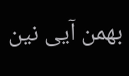بهمن آیی نین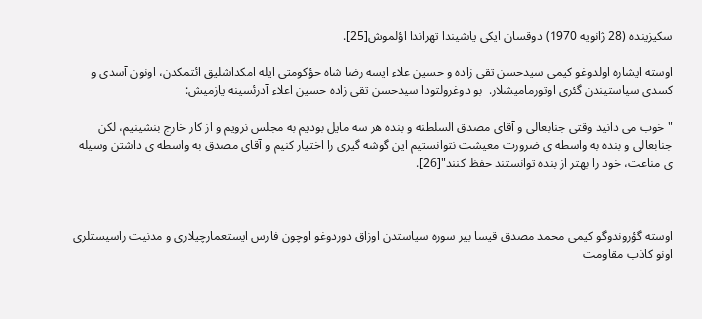سکیزینده (28 ژانویه 1970) دوقسان ایکی یاشیندا تهراندا اؤلموش[25].

اوسته ایشاره اولدوغو کیمی سیدحسن تقی زاده و حسین علاء ایسه رضا شاه حؤکومتی ایله امکداشلیق ائتمکدن، اونون آسدی و کسدی سیاستیندن گئری اوتورمامیشلار.  بو دوغرولتودا سیدحسن تقی زاده حسین اعلاء آدرئسینه یازمیش:

" خوب می دانید وقتی جنابعالی و آقای مصدق السلطنه و بنده هر سه مایل بودیم به مجلس نرویم و از كار خارج بنشینیم، لكن جنابعالی و بنده به واسطه ی ضرورت معیشت نتوانستیم این گوشه گیری را اختیار كنیم و آقای مصدق به واسطه ی داشتن وسیله ی مناعت، خود را بهتر از بنده توانستند حفظ كنند"[26].



اوسته گؤروندوگو کیمی محمد مصدق قیسا بیر سوره سیاستدن اوزاق دوردوغو اوچون فارس ایستعمارچیلاری و مدنیت راسیستلری اونو کاذب مقاومت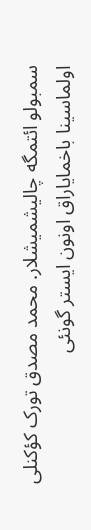سمبولو ائتمگه چالیشمیشلار. محمد مصدق تورک کؤکنلی اولماسینا باخمایاراق اونون ایستر گونئی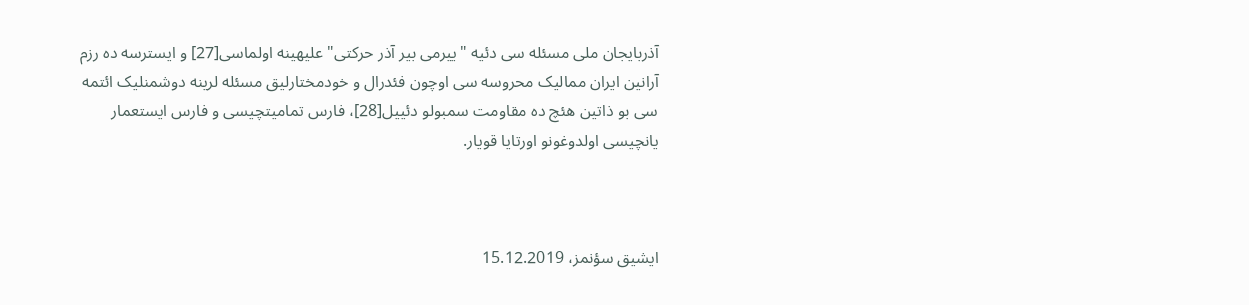آذربایجان ملی مسئله سی دئیه "ییرمی بیر آذر حرکتی" علیهینه اولماسی[27] و ایسترسه ده رزم آرانین ایران ممالیک محروسه سی اوچون فئدرال و خودمختارلیق مسئله لرینه دوشمنلیک ائتمه سی بو ذاتین هئچ ده مقاومت سمبولو دئییل[28]، فارس تمامیتچیسی و فارس ایستعمار یانچیسی اولدوغونو اورتایا قویار.



ایشیق سؤنمز، 15.12.2019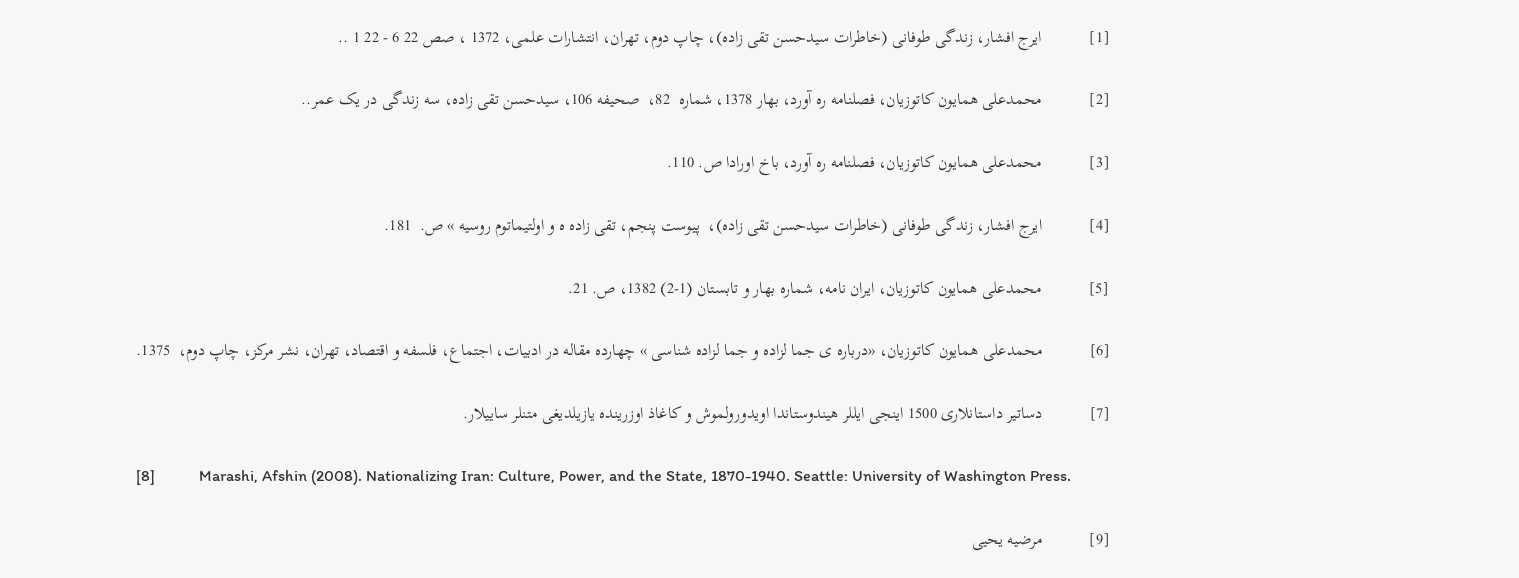[1]           ایرج افشار، زندگی طوفانی (خاطرات سیدحسن تقی زاده)، چاپ دوم، تهران، انتشارات علمی، 1372 ، صص 22 6 - 22 1 ..

[2]           محمدعلی همایون کاتوزیان، فصلنامه ره آورد، بهار 1378، شماره  82،  صحیفه 106، سیدحسن تقی زاده، سه زندگی در یک عمر..

[3]           محمدعلی همایون کاتوزیان، فصلنامه ره آورد، باخ اورادا ص. 110.

[4]           ایرج افشار، زندگی طوفانی (خاطرات سیدحسن تقی زاده)،  پیوست پنجم، تقی زاده ه و اولتیماتوم روسیه » ص.  181.

[5]           محمدعلی همایون کاتوزیان، ایران نامه، شماره بهار و تابستان (1-2) 1382، ص. 21.

[6]           محمدعلی همایون كاتوزیان، «درباره ی جما لزاده و جما لزاده شناسی » چهارده مقاله در ادبیات، اجتماع، فلسفه و اقتصاد، تهران، نشر مركز، چاپ دوم،  1375.

[7]           دساتیر داستانلاری 1500 اینجی ایللر هیندوستاندا اویدورولموش و کاغاذ اوزرینده یازیلدیغی متنلر ساییلار.

[8]           Marashi, Afshin (2008). Nationalizing Iran: Culture, Power, and the State, 1870-1940. Seattle: University of Washington Press.

[9]           مرضیه یحیی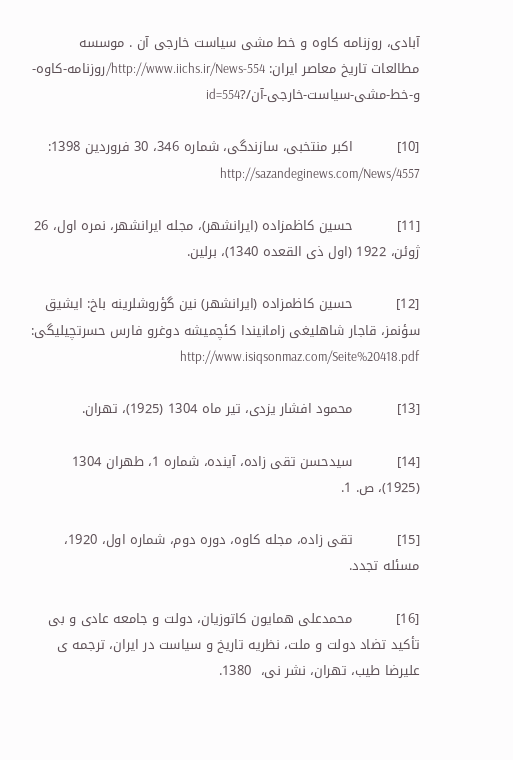آبادی، روزنامه کاوه و خط مشی سیاست خارجی آن . موسسه مطالعات تاریخ معاصر ایران: http://www.iichs.ir/News-554/روزنامه-کاوه-و-خط-مشی-سیاست-خارجی-آن/?id=554

[10]          اکبر منتخبی، سازندگی، شماره 346، 30 فروردین 1398:  http://sazandeginews.com/News/4557

[11]          حسین کاظمزاده (ایرانشهر)، مجله ایرانشهر، نمره اول، 26 ژوئن، 1922 (اول ذی القعده 1340)، برلین.

[12]          حسین کاظمزاده (ایرانشهر) نین گؤروشلرینه باخ: ایشیق سؤنمز، قاجار شاهلیغی زامانیندا کئچمیشه دوغرو فارس حسرتچیلیگی: http://www.isiqsonmaz.com/Seite%20418.pdf

[13]          محمود افشار یزدی، تیر ماه 1304 (1925)، تهران.

[14]          سیدحسن تقی زاده، آینده، شماره 1، طهران 1304  (1925)، ص. 1.

[15]          تقی زاده، مجله کاوه، دوره دوم، شماره اول، 1920،  مسئله تجدد.

[16]          محمدعلی همایون كاتوزیان، دولت و جامعه عادی و بی تأكید تضاد دولت و ملت، نظریه تاریخ و سیاست در ایران، ترجمه ی علیرضا طیب، تهران، نشر نی،  1380.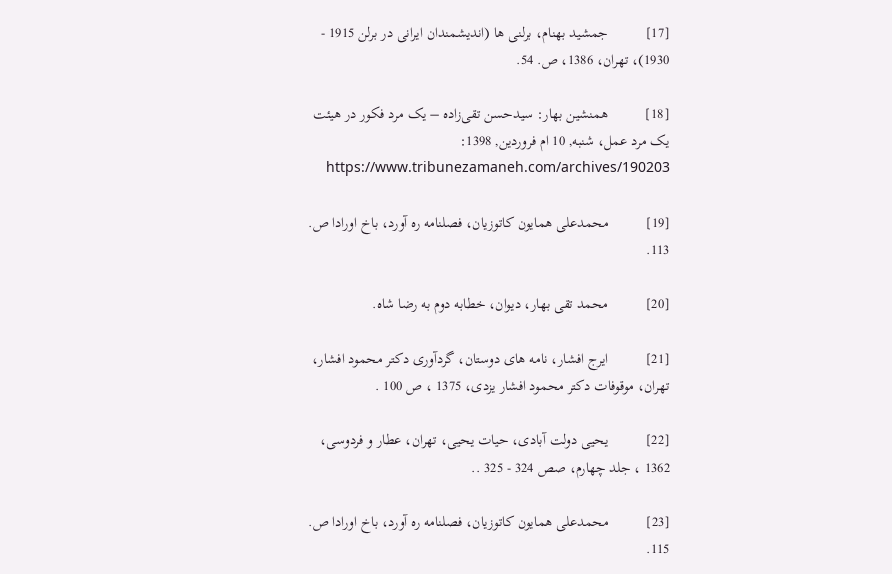[17]          جمشید بهنام، برلنی ها (اندیشمندان ایرانی در برلن 1915 - 1930)، تهران، 1386، ص. 54.

[18]          همنشین بهار: سیدحسن تقی‌زاده – یک مرد فکور در هیئت یک مرد عمل، شنبه, 10 ام فروردین, 1398: https://www.tribunezamaneh.com/archives/190203

[19]          محمدعلی همایون کاتوزیان، فصلنامه ره آورد، باخ اورادا ص. 113.

[20]          محمد تقی بهار، دیوان، خطابه دوم به رضا شاه.

[21]          ایرج افشار، نامه های دوستان، گردآوری دكتر محمود افشار،  تهران، موقوفات دكتر محمود افشار یزدی، 1375 ، ص 100 .

[22]          یحیی دولت آبادی، حیات یحیی، تهران، عطار و فردوسی، 1362 ، جلد چهارم، صص 324 - 325 ..

[23]          محمدعلی همایون کاتوزیان، فصلنامه ره آورد، باخ اورادا ص. 115.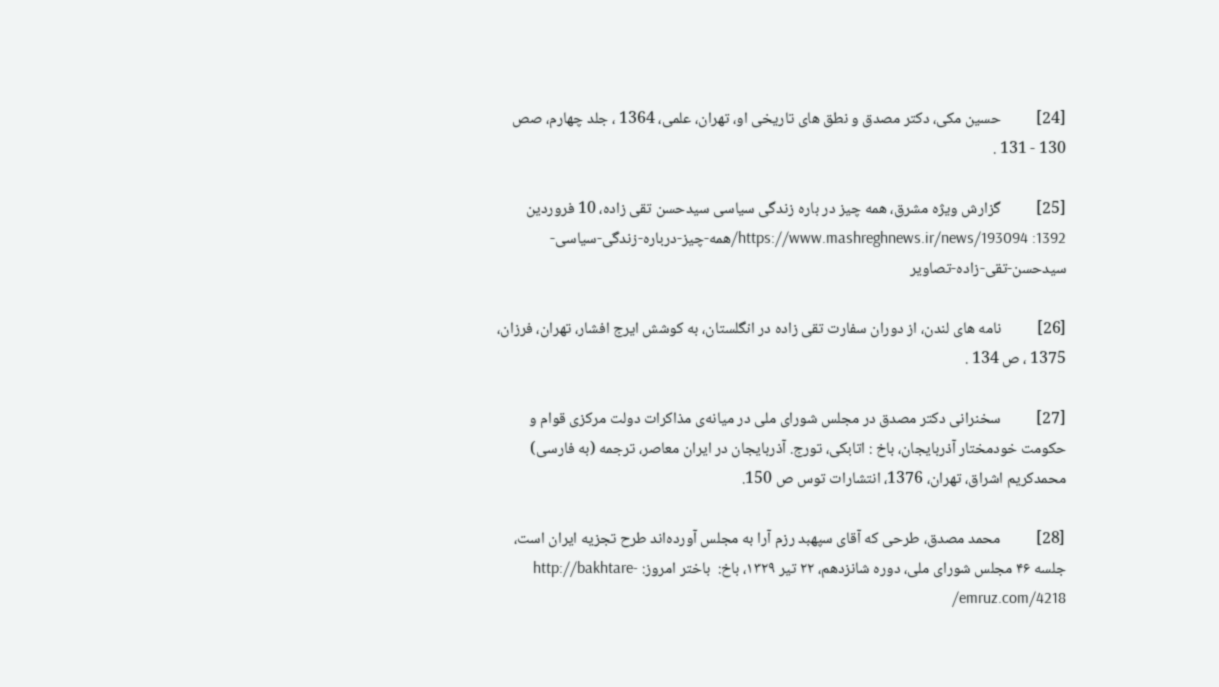[24]          حسین مكی، دكتر مصدق و نطق های تاریخی او، تهران، علمی، 1364 ، جلد چهارم، صص 130 - 131 .

[25]          گزارش ویژه مشرق، همه چیز در باره زندگی سیاسی سیدحسن تقی زاده، 10 فروردین 1392: https://www.mashreghnews.ir/news/193094/همه-چیز-درباره-زندگی-سیاسی-سیدحسن-تقی-زاده-تصاویر

[26]          نامه های لندن، از دوران سفارت تقی زاده در انگلستان، به كوشش ایرج افشار، تهران، فرزان، 1375 ، ص 134 .

[27]          سخنرانی دکتر مصدق در مجلس شورای ملی در میانه‌ی مذاکرات دولت مرکزی قوام و حکومت خودمختار آذربایجان، باخ : اتابکی، تورج. آذربایجان در ایران معاصر، ترجمه (به فارسی) محمدکریم اشراق، تهران، 1376، انتشارات توس ص 150.

[28]          محمد مصدق، طرحی که آقای سپهبد رزم آرا به مجلس آورده‌اند طرح تجزیه ایران است، جلسه ۴۶ مجلس شورای ملی، دوره شانزدهم، ۲۲ تیر ۱۳۲۹، باخ:  باختر امروز: http://bakhtare-emruz.com/4218/